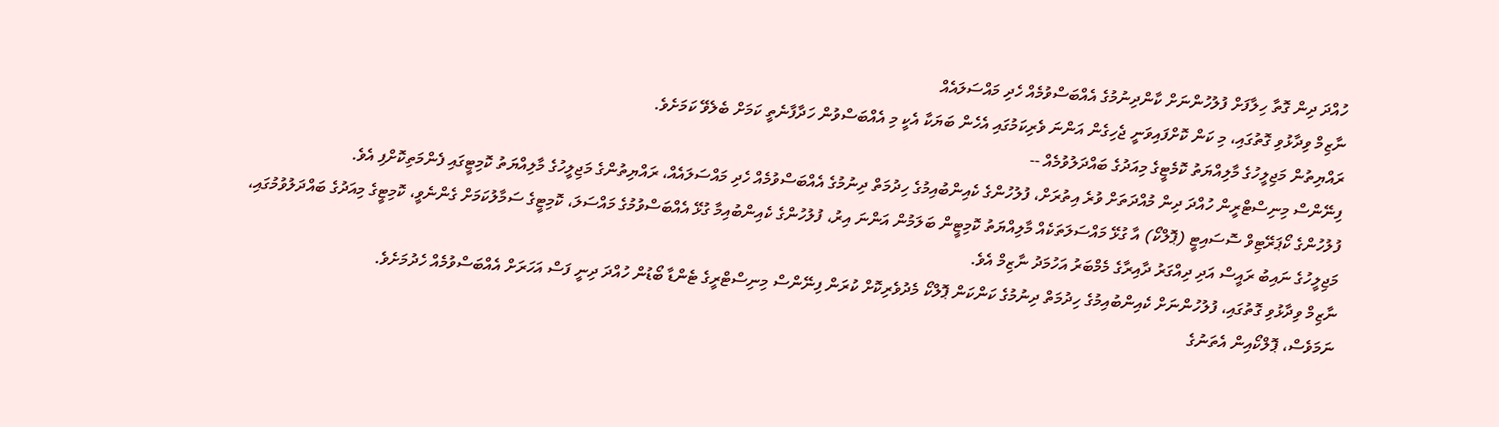ހުއްދަ ދިން ގޮތާ ހިލާފަށް ފުލުހުންނަށް ކާންދިނުމުގެ އެއްބަސްވުމެއް ހެދި މައްސަލައެއް
ނާޒިމް ވިދާޅުވި ގޮތުގައި، މި ކަން ކޮށްފައިވަނީ ޖެހިގެން އަންނަ ވެރިކަމުގައި އެހެން ބަޔަކާ އެކީ މި އެއްބަސްވުން ހަދާފާނެތީ ކަމަށް ބެލެވޭ ކަމަށެވެ.
ރައްޔިތުން މަޖިލީހުގެ މާލިއްޔަތު ކޮމެޓީގެ މިއަދުގެ ބައްދަލުވުމެއް --
ފިނޭންސް މިނިސްޓްރީން ހުއްދަ ދިން މުއްދަތަށް ވުރެ އިތުރަށް، ފުލުހުންގެ ކެއިންބުއިމުގެ ހިދުމަތް ދިނުމުގެ އެއްބަސްވުމެއް ހެދި މައްސަލައެއް، ރައްޔިތުންގެ މަޖިލީހުގެ މާލިއްޔަތު ކޮމިޓީގައި ފެންމަތިކޮށްފި އެވެ.
ފުލުހުންގެ ކޯޕަރޭޓިވް ސޮސައިޓީ (ޕޮލްކޯ) އާ ގުޅޭ މައްސަލަތަކެއް މާލިއްޔަތު ކޮމިޓީން ބަލަމުން އަންނަ އިރު، ފުލުހުންގެ ކެއިންބުއިމާ ގުޅޭ އެއްބަސްވުމުގެ މައްސަލަ، ކޮމިޓީގެ ސަމާލުކަމަށް ގެންނެވީ، ކޮމިޓީގެ މިއަދުގެ ބައްދަލުވުމުގައި، މަޖިލީހުގެ ނައިބު ރައީސް އަދި ދިއްގަރު ދާއިރާގެ މެމްބަރު އަހުމަދު ނާޒިމް އެވެ.
ނާޒިމް ވިދާޅުވި ގޮތުގައި، ފުލުހުންނަށް ކެއިންބުއިމުގެ ހިދުމަތް ދިނުމުގެ ކަންކަން ޕޮލްކޯ މެދުވެރިކޮށް ކުރަން ފިނޭންސް މިނިސްޓްރީގެ ޓެންޑާ ބޯޑުން ހުއްދަ ދިނީ ފަސް އަހަރަށް އެއްބަސްވުމެއް ހެދުމަށެވެ.
ނަމަވެސް، ޕޮލްކޯއިން އެތަނުގެ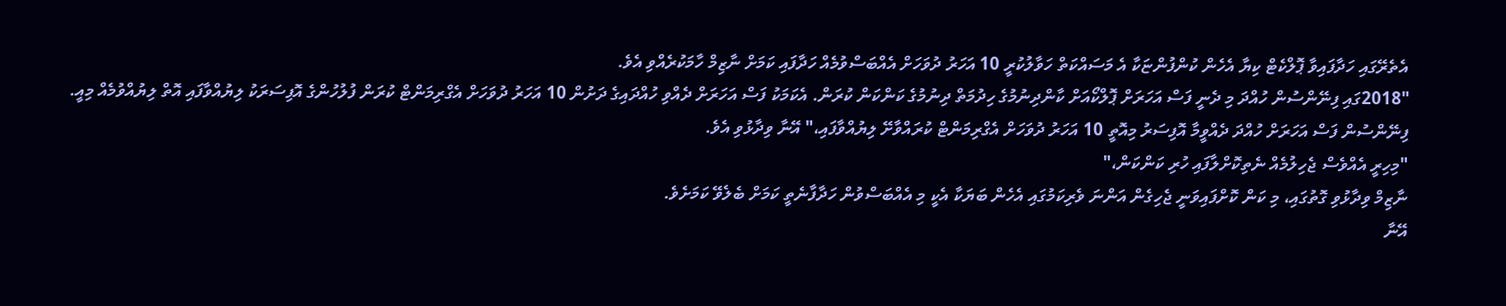އެތެރޭގައި ހަދާފައިވާ ޕޮލްކެޓް ކިޔާ އެހެން ކުންފުންޏަކާ އެ މަސައްކަތް ހަވާލުކުރީ 10 އަހަރު ދުވަހަށް އެއްބަސްވުމެއް ހަދާފައި ކަމަށް ނާޒިމް ހާމަކުރެއްވި އެވެ.
"2018ގައި ފިނޭންސުން ހުއްދަ މި ދެނީ ފަސް އަހަރަށް ޕޮލްކޯއަށް ކާންދިނުމުގެ ހިދުމަތް ދިނުމުގެ ކަންކަން ކުރަން. އެކަމަކު ފަސް އަހަރަށް ދެއްވި ހުއްދައިގެ ދަށުން 10 އަހަރު ދުވަހަށް އެގްރިމަންޓް ކުރަން ފުލުހުންގެ އޮފިސަރަކު ލިޔުއްވާފައި އޮތް ލިޔުއްވުމެއް މިއީ. ފިނޭންސުން ފަސް އަހަރަށް ހުއްދަ ދެއްވީމާ އޮފިސަރު މިއޮތީ 10 އަހަރު ދުވަހަށް އެގްރިމަންޓް ކުރައްވާށޭ ލިޔުއްވާފައި،" އޭނާ ވިދާޅުވި އެވެ.
"މިހިރީ އެއްވެސް ޖެހިލުމެއް ނެތިކޮށްލާފައި ހުރި ކަންކަން،"
ނާޒިމް ވިދާޅުވި ގޮތުގައި، މި ކަން ކޮށްފައިވަނީ ޖެހިގެން އަންނަ ވެރިކަމުގައި އެހެން ބަޔަކާ އެކީ މި އެއްބަސްވުން ހަދާފާނެތީ ކަމަށް ބެލެވޭ ކަމަށެވެ.
އޭނާ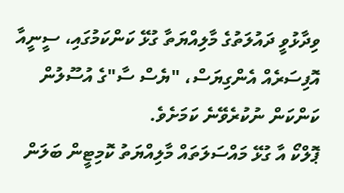ވިދާޅުވީ ދައުލަތުގެ މާލިއްޔަތާ ގުޅޭ ކަންކަމުގައި، ސީނީއާ އޮފިސަރެއް އެންގިޔަސް، "ޔެސް ސާ"ގެ އުސޫލުން ކަންކަން ނުކުރެވޭނެ ކަމަށެވެ.
ޕޮލްކޯ އާ ގުޅޭ މައްސަލަތައް މާލިއްޔަތު ކޮމިޓީން ބަލަން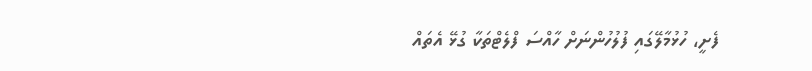ފެށީ، ހުޅުމާލޭގައި ފުލުހުންނަށް ހާއްސަ ފްލެޓްތަކާ ގުޅޭ އެތައް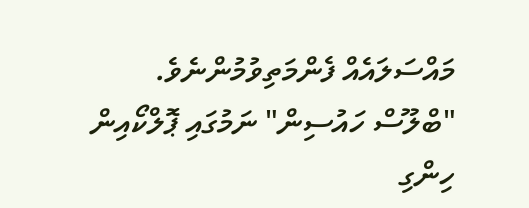މައްސަލައެއް ފެންމަތިވުމުންނެވެ.
"ބްލޫސް ހައުސިން" ނަމުގައި ޕޮލްކޯއިން ހިންގި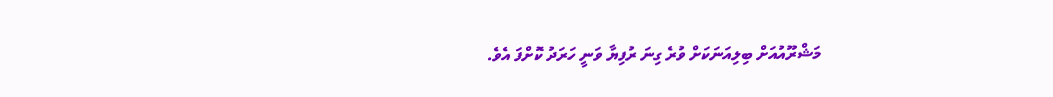މަޝްރޫއުއަށް ބިލިއަނަކަށް ވުރެ ގިނަ ރުފިޔާ ވަނީ ހަރަދު ކޮށްފަ އެވެ.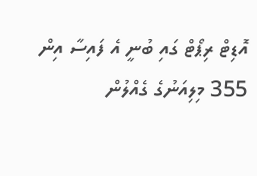އޮޑިޓް ރިޕޯޓް ގައި ބުނީ އެ ފައިސާ އިން 355 މިލިއަނުގެ ގެއްލުން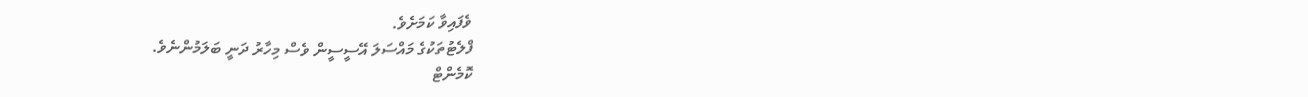ވެފައިވާ ކަމަށެވެ.
ފްލެޓުތަކުގެ މައްސަލަ އޭސީސީން ވެސް މިހާރު ދަނީ ބަލަމުންނެވެ.
ކޮމެންޓް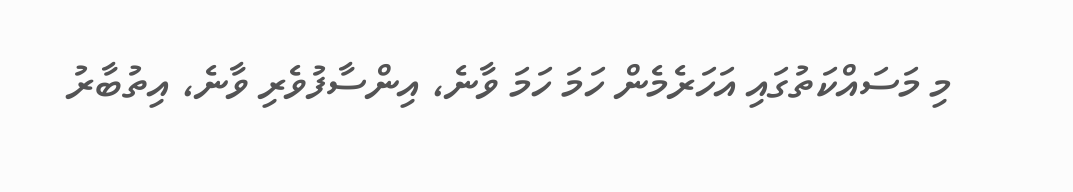މި މަސައްކަތުގައި އަހަރެމެން ހަމަ ހަމަ ވާނެ، އިންސާފުވެރި ވާނެ، އިތުބާރު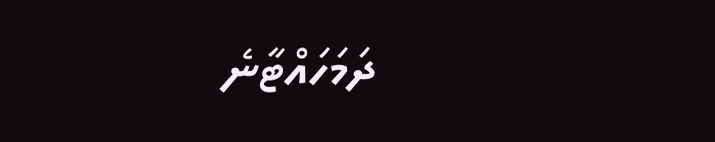ދަމަހައްޓާނެ